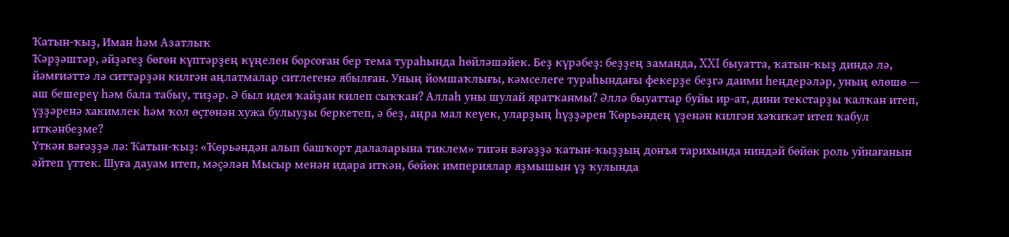Ҡатын-ҡыҙ, Иман һәм Азатлыҡ
Ҡәрҙәштәр, әйҙәгеҙ бөгөн күптәрҙең күңелен борсоған бер тема тураһында һөйләшәйек. Беҙ күрәбеҙ: беҙҙең заманда, XXI быуатта, ҡатын-ҡыҙ диндә лә, йәмғиәттә лә ситтәрҙән килгән аңлатмалар ситлегенә ябылған. Уның йомшаҡлығы, кәмселеге тураһындағы фекерҙе беҙгә даими һеңдерәләр, уның өлөшө — аш бешереү һәм бала табыу, тиҙәр. Ә был идея ҡайҙан килеп сыҡҡан? Аллаһ уны шулай яратҡанмы? Әллә быуаттар буйы ир-ат, дини текстарҙы ҡалҡан итеп, үҙҙәренә хакимлек һәм ҡол өҫтөнән хужа булыуҙы беркетеп, ә беҙ, аңра мал кеүек, уларҙың һүҙҙәрен Ҡөрьәндең үҙенән килгән хәҡиҡәт итеп ҡабул иткәнбеҙме?
Үткән вәғәҙҙә лә: Ҡатын-ҡыҙ: «Ҡөрьәндән алып башҡорт далаларына тиклем» тигән вәғәҙҙә ҡатын-ҡыҙҙың донъя тарихында ниндәй бөйөк роль уйнағанын әйтеп үттек. Шуға дауам итеп, мәҫәлән Мысыр менән идара иткән, бөйөк империялар яҙмышын үҙ ҡулында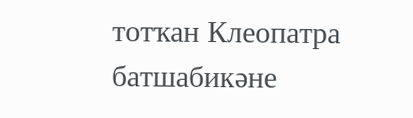тотҡан Клеопатра батшабикәне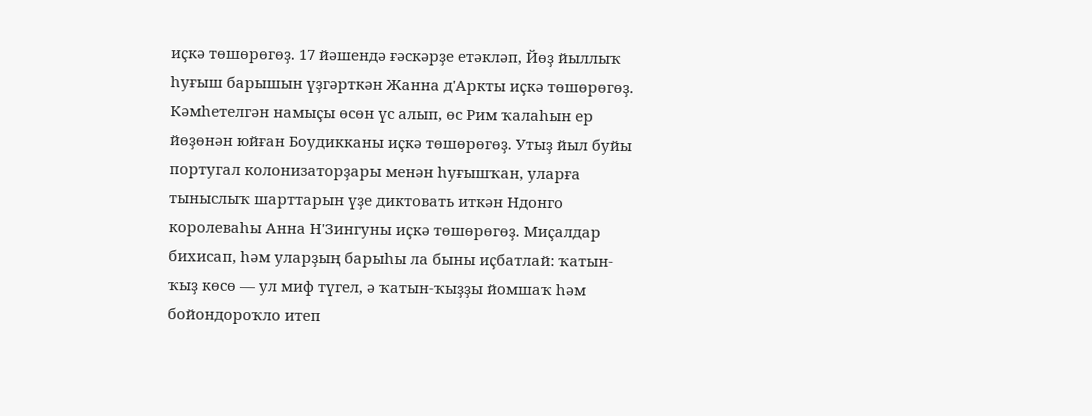иҫкә төшөрөгөҙ. 17 йәшендә ғәскәрҙе етәкләп, Йөҙ йыллыҡ һуғыш барышын үҙгәрткән Жанна д'Аркты иҫкә төшөрөгөҙ. Кәмһетелгән намыҫы өсөн үс алып, өс Рим ҡалаһын ер йөҙөнән юйған Боудикканы иҫкә төшөрөгөҙ. Утыҙ йыл буйы португал колонизаторҙары менән һуғышҡан, уларға тыныслыҡ шарттарын үҙе диктовать иткән Ндонго королеваһы Анна Н'Зингуны иҫкә төшөрөгөҙ. Миҫалдар бихисап, һәм уларҙың барыһы ла быны иҫбатлай: ҡатын-ҡыҙ көсө — ул миф түгел, ә ҡатын-ҡыҙҙы йомшаҡ һәм бойондороҡло итеп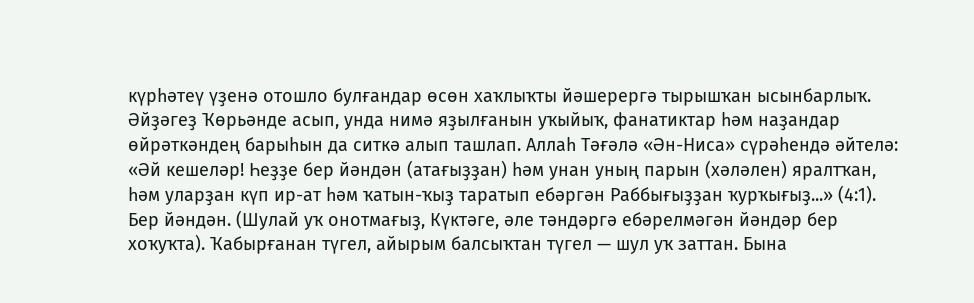күрһәтеү үҙенә отошло булғандар өсөн хаҡлыҡты йәшерергә тырышҡан ысынбарлыҡ.
Әйҙәгеҙ Ҡөрьәнде асып, унда нимә яҙылғанын уҡыйыҡ, фанатиктар һәм наҙандар өйрәткәндең барыһын да ситкә алып ташлап. Аллаһ Тәғәлә «Ән-Ниса» сүрәһендә әйтелә:
«Әй кешеләр! Һеҙҙе бер йәндән (атағыҙҙан) һәм унан уның парын (хәләлен) яралтҡан, һәм уларҙан күп ир-ат һәм ҡатын-ҡыҙ таратып ебәргән Раббығыҙҙан ҡурҡығыҙ...» (4:1).
Бер йәндән. (Шулай уҡ онотмағыҙ, Күктәге, әле тәндәргә ебәрелмәгән йәндәр бер хоҡуҡта). Ҡабырғанан түгел, айырым балсыҡтан түгел — шул уҡ заттан. Бына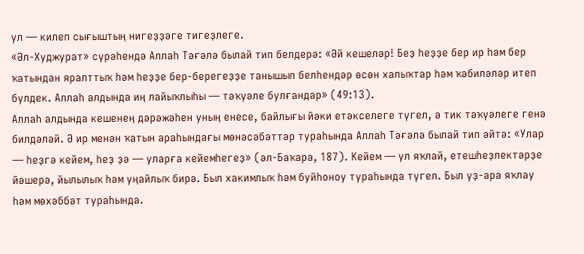ул — килеп сығыштың нигеҙҙәге тигеҙлеге.
«Әл-Худжурат» сүрәһендә Аллаһ Тәғәлә былай тип белдерә: «Әй кешеләр! Беҙ һеҙҙе бер ир һәм бер ҡатындан яралттыҡ һәм һеҙҙе бер-берегеҙҙе танышып белһендәр өсөн халыҡтар һәм ҡәбиләләр итеп бүлдек. Аллаһ алдында иң лайыҡлыһы — тәҡүәле булғандар» (49:13).
Аллаһ алдында кешенең дәрәжәһен уның енесе, байлығы йәки етәкселеге түгел, ә тик тәҡүәлеге генә билдәләй. Ә ир менән ҡатын араһындағы мөнәсәбәттәр тураһында Аллаһ Тәғәлә былай тип әйтә: «Улар — һеҙгә кейем, һеҙ ҙә — уларға кейемһегеҙ» (әл-Баҡара, 187). Кейем — ул яҡлай, етешһеҙлектәрҙе йәшерә, йылылыҡ һәм уңайлыҡ бирә. Был хакимлыҡ һәм буйһоноу тураһында түгел. Был үҙ-ара яҡлау һәм мөхәббәт тураһында.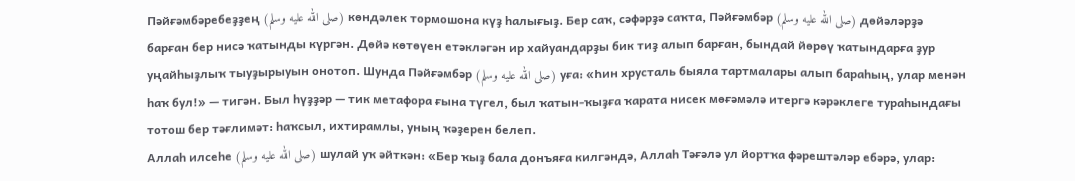Пәйғәмбәребеҙҙең (صلى الله عليه وسلم) көндәлек тормошона күҙ һалығыҙ. Бер саҡ, сәфәрҙә саҡта, Пәйғәмбәр (صلى الله عليه وسلم) дөйәләрҙә барған бер нисә ҡатынды күргән. Дөйә көтөүен етәкләгән ир хайуандарҙы бик тиҙ алып барған, бындай йөрөү ҡатындарға ҙур уңайһыҙлыҡ тыуҙырыуын онотоп. Шунда Пәйғәмбәр (صلى الله عليه وسلم) уға: «Һин хрусталь быяла тартмалары алып бараһың, улар менән һаҡ бул!» — тигән. Был һүҙҙәр — тик метафора ғына түгел, был ҡатын-ҡыҙға ҡарата нисек мөғәмәлә итергә кәрәклеге тураһындағы тотош бер тәғлимәт: һаҡсыл, ихтирамлы, уның ҡәҙерен белеп.
Аллаһ илсеһе (صلى الله عليه وسلم) шулай уҡ әйткән: «Бер ҡыҙ бала донъяға килгәндә, Аллаһ Тәғәлә ул йортҡа фәрештәләр ебәрә, улар: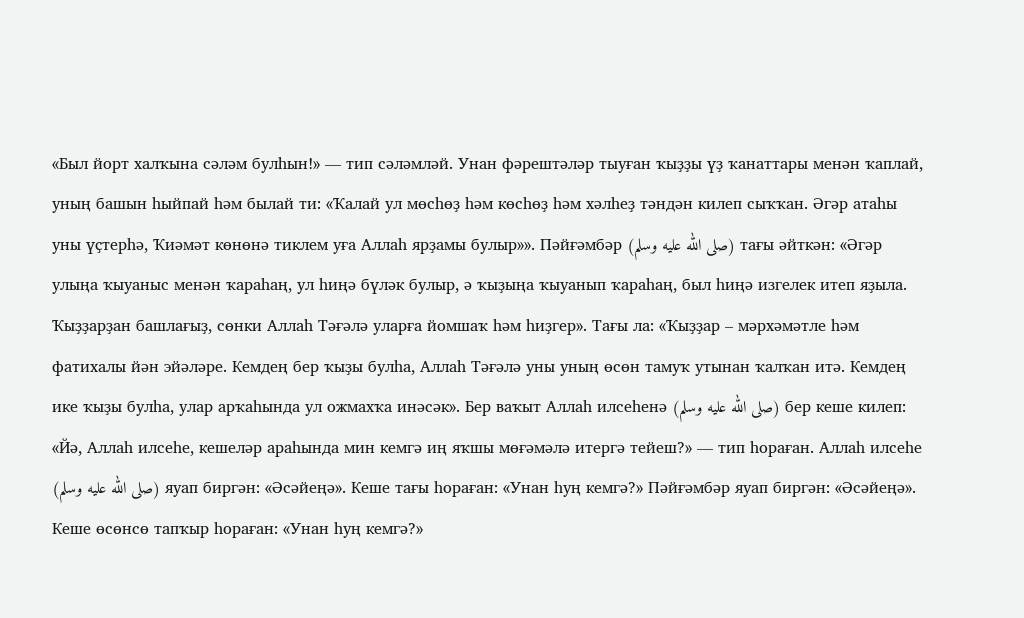«Был йорт халҡына сәләм булһын!» — тип сәләмләй. Унан фәрештәләр тыуған ҡыҙҙы үҙ ҡанаттары менән ҡаплай, уның башын һыйпай һәм былай ти: «Ҡалай ул мөсһөҙ һәм көсһөҙ һәм хәлһеҙ тәндән килеп сыҡҡан. Әгәр атаһы уны үҫтерһә, Ҡиәмәт көнөнә тиклем уға Аллаһ ярҙамы булыр»». Пәйғәмбәр (صلى الله عليه وسلم) тағы әйткән: «Әгәр улыңа ҡыуаныс менән ҡараһаң, ул һиңә бүләк булыр, ә ҡыҙыңа ҡыуанып ҡараһаң, был һиңә изгелек итеп яҙыла. Ҡыҙҙарҙан башлағыҙ, сөнки Аллаһ Тәғәлә уларға йомшаҡ һәм һиҙгер». Тағы ла: «Ҡыҙҙар – мәрхәмәтле һәм фатихалы йән эйәләре. Кемдең бер ҡыҙы булһа, Аллаһ Тәғәлә уны уның өсөн тамуҡ утынан ҡалҡан итә. Кемдең ике ҡыҙы булһа, улар арҡаһында ул ожмахҡа инәсәк». Бер ваҡыт Аллаһ илсеһенә (صلى الله عليه وسلم) бер кеше килеп: «Йә, Аллаһ илсеһе, кешеләр араһында мин кемгә иң яҡшы мөғәмәлә итергә тейеш?» — тип һораған. Аллаһ илсеһе (صلى الله عليه وسلم) яуап биргән: «Әсәйеңә». Кеше тағы һораған: «Унан һуң кемгә?» Пәйғәмбәр яуап биргән: «Әсәйеңә». Кеше өсөнсө тапҡыр һораған: «Унан һуң кемгә?»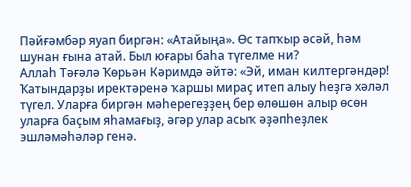Пәйғәмбәр яуап биргән: «Атайыңа». Өс тапҡыр әсәй, һәм шунан ғына атай. Был юғары баһа түгелме ни?
Аллаһ Тәғәлә Ҡөрьән Кәримдә әйтә: «Эй, иман килтергәндәр! Ҡатындарҙы иректәренә ҡаршы мираҫ итеп алыу һеҙгә хәләл түгел. Уларға биргән мәһерегеҙҙең бер өлөшөн алыр өсөн уларға баҫым яһамағыҙ, әгәр улар асыҡ әҙәпһеҙлек эшләмәһәләр генә.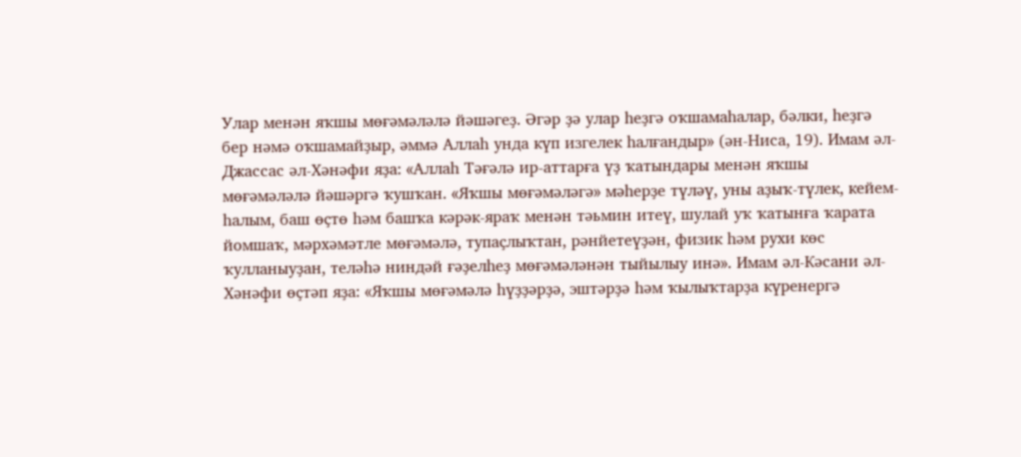Улар менән яҡшы мөғәмәләлә йәшәгеҙ. Әгәр ҙә улар һеҙгә оҡшамаһалар, бәлки, һеҙгә бер нәмә оҡшамайҙыр, әммә Аллаһ унда күп изгелек һалғандыр» (ән-Ниса, 19). Имам әл-Джассас әл-Хәнәфи яҙа: «Аллаһ Тәғәлә ир-аттарға үҙ ҡатындары менән яҡшы мөғәмәләлә йәшәргә ҡушҡан. «Яҡшы мөғәмәләгә» мәһерҙе түләү, уны аҙыҡ-түлек, кейем-һалым, баш өҫтө һәм башҡа кәрәк-яраҡ менән тәьмин итеү, шулай уҡ ҡатынға ҡарата йомшаҡ, мәрхәмәтле мөғәмәлә, тупаҫлыҡтан, рәнйетеүҙән, физик һәм рухи көс ҡулланыуҙан, теләһә ниндәй ғәҙелһеҙ мөғәмәләнән тыйылыу инә». Имам әл-Кәсани әл-Хәнәфи өҫтәп яҙа: «Яҡшы мөғәмәлә һүҙҙәрҙә, эштәрҙә һәм ҡылыҡтарҙа күренергә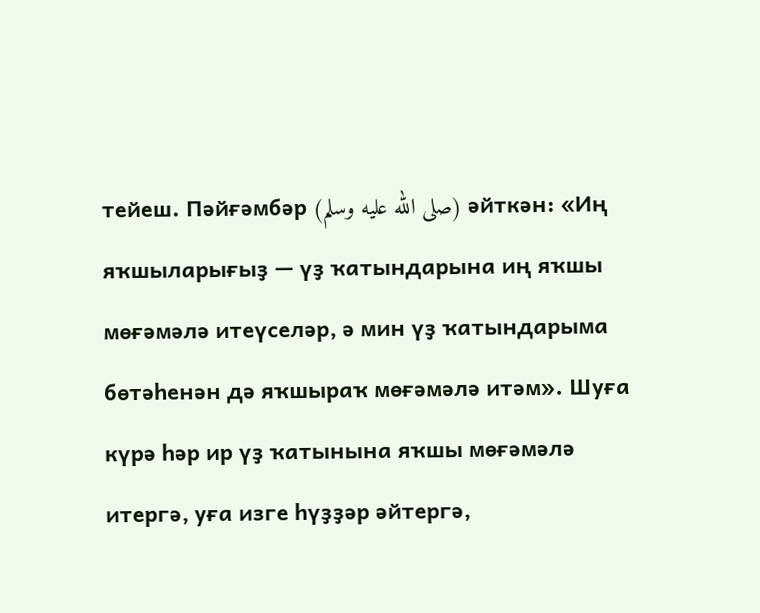тейеш. Пәйғәмбәр (صلى الله عليه وسلم) әйткән: «Иң яҡшыларығыҙ — үҙ ҡатындарына иң яҡшы мөғәмәлә итеүселәр, ә мин үҙ ҡатындарыма бөтәһенән дә яҡшыраҡ мөғәмәлә итәм». Шуға күрә һәр ир үҙ ҡатынына яҡшы мөғәмәлә итергә, уға изге һүҙҙәр әйтергә,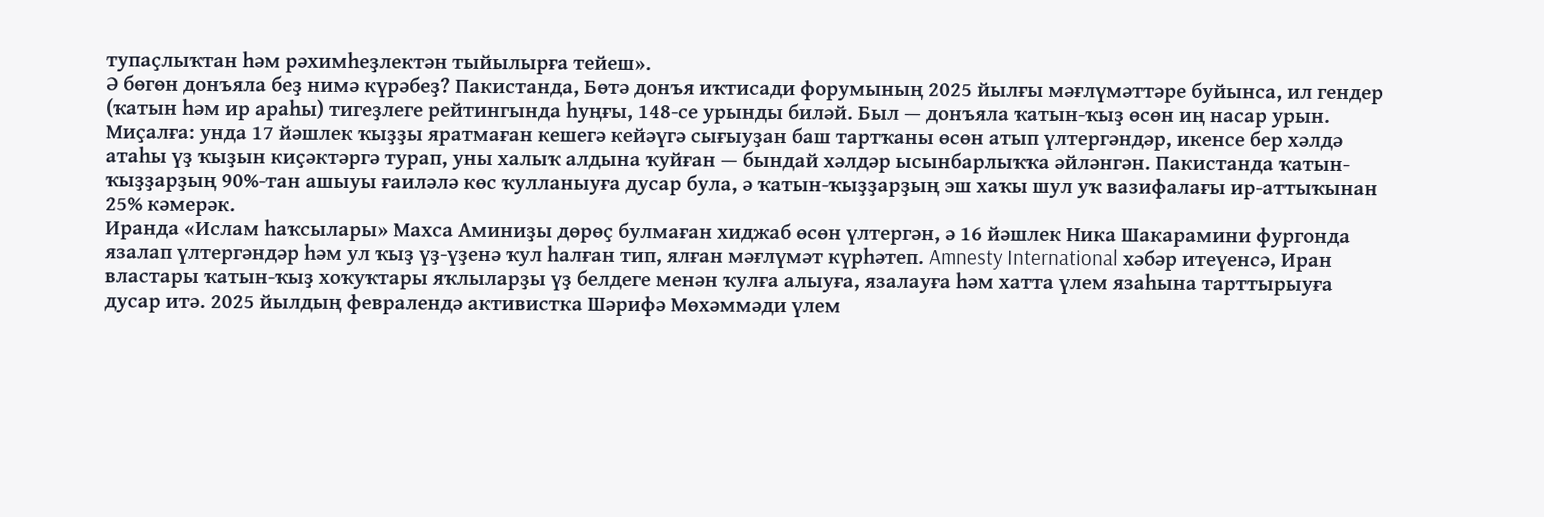тупаҫлыҡтан һәм рәхимһеҙлектән тыйылырға тейеш».
Ә бөгөн донъяла беҙ нимә күрәбеҙ? Пакистанда, Бөтә донъя иҡтисади форумының 2025 йылғы мәғлүмәттәре буйынса, ил гендер (ҡатын һәм ир араһы) тигеҙлеге рейтингында һуңғы, 148-се урынды биләй. Был — донъяла ҡатын-ҡыҙ өсөн иң насар урын. Миҫалға: унда 17 йәшлек ҡыҙҙы яратмаған кешегә кейәүгә сығыуҙан баш тартҡаны өсөн атып үлтергәндәр, икенсе бер хәлдә атаһы үҙ ҡыҙын киҫәктәргә турап, уны халыҡ алдына ҡуйған — бындай хәлдәр ысынбарлыҡҡа әйләнгән. Пакистанда ҡатын-ҡыҙҙарҙың 90%-тан ашыуы ғаиләлә көс ҡулланыуға дусар була, ә ҡатын-ҡыҙҙарҙың эш хаҡы шул уҡ вазифалағы ир-аттыҡынан 25% кәмерәк.
Иранда «Ислам һаҡсылары» Махса Аминиҙы дөрөҫ булмаған хиджаб өсөн үлтергән, ә 16 йәшлек Ника Шакарамини фургонда язалап үлтергәндәр һәм ул ҡыҙ үҙ-үҙенә ҡул һалған тип, ялған мәғлүмәт күрһәтеп. Amnesty International хәбәр итеүенсә, Иран властары ҡатын-ҡыҙ хоҡуҡтары яҡлыларҙы үҙ белдеге менән ҡулға алыуға, язалауға һәм хатта үлем язаһына тарттырыуға дусар итә. 2025 йылдың февралендә активистка Шәрифә Мөхәммәди үлем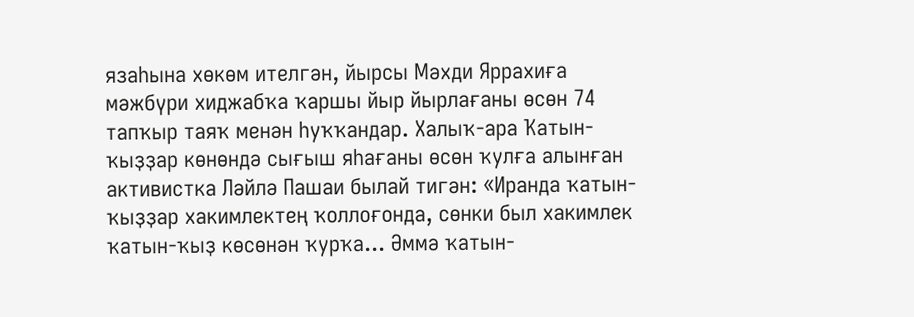язаһына хөкөм ителгән, йырсы Мәхди Яррахиға мәжбүри хиджабҡа ҡаршы йыр йырлағаны өсөн 74 тапҡыр таяҡ менән һуҡҡандар. Халыҡ-ара Ҡатын-ҡыҙҙар көнөндә сығыш яһағаны өсөн ҡулға алынған активистка Ләйлә Пашаи былай тигән: «Иранда ҡатын-ҡыҙҙар хакимлектең ҡоллоғонда, сөнки был хакимлек ҡатын-ҡыҙ көсөнән ҡурҡа... Әммә ҡатын-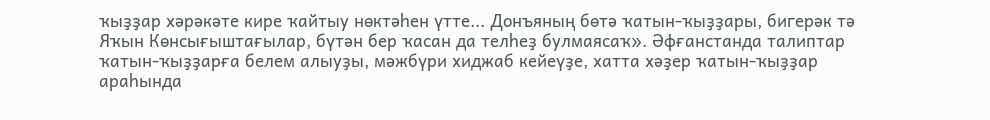ҡыҙҙар хәрәкәте кире ҡайтыу нөктәһен үтте... Донъяның бөтә ҡатын-ҡыҙҙары, бигерәк тә Яҡын Көнсығыштағылар, бүтән бер ҡасан да телһеҙ булмаясаҡ». Әфғанстанда талиптар ҡатын-ҡыҙҙарға белем алыуҙы, мәжбүри хиджаб кейеүҙе, хатта хәҙер ҡатын-ҡыҙҙар араһында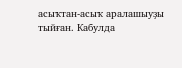асыҡтан-асыҡ аралашыуҙы тыйған. Кабулда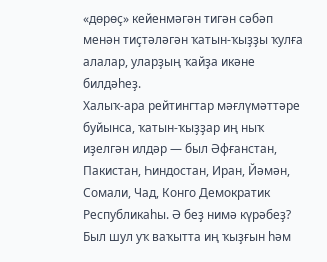«дөрөҫ» кейенмәгән тигән сәбәп менән тиҫтәләгән ҡатын-ҡыҙҙы ҡулға алалар, уларҙың ҡайҙа икәне билдәһеҙ.
Халыҡ-ара рейтингтар мәғлүмәттәре буйынса, ҡатын-ҡыҙҙар иң ныҡ иҙелгән илдәр — был Әфғанстан, Пакистан, Һиндостан, Иран, Йәмән, Сомали, Чад, Конго Демократик Республикаһы. Ә беҙ нимә күрәбеҙ? Был шул уҡ ваҡытта иң ҡыҙғын һәм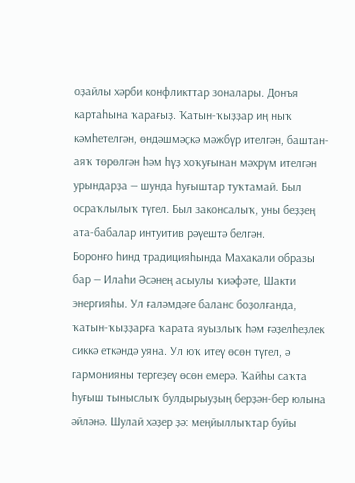оҙайлы хәрби конфликттар зоналары. Донъя картаһына ҡарағыҙ. Ҡатын-ҡыҙҙар иң ныҡ кәмһетелгән, өндәшмәҫкә мәжбүр ителгән, баштан-аяҡ төрөлгән һәм һүҙ хоҡуғынан мәхрүм ителгән урындарҙа — шунда һуғыштар туҡтамай. Был осраҡлылыҡ түгел. Был законсалыҡ, уны беҙҙең ата-бабалар интуитив рәүештә белгән.
Боронғо һинд традицияһында Махакали образы бар — Илаһи Әсәнең асыулы ҡиәфәте, Шакти энергияһы. Ул ғаләмдәге баланс боҙолғанда, ҡатын-ҡыҙҙарға ҡарата яуызлыҡ һәм ғәҙелһеҙлек сиккә еткәндә уяна. Ул юҡ итеү өсөн түгел, ә гармонияны тергеҙеү өсөн емерә. Ҡайһы саҡта һуғыш тыныслыҡ булдырыуҙың берҙән-бер юлына әйләнә. Шулай хәҙер ҙә: меңйыллыҡтар буйы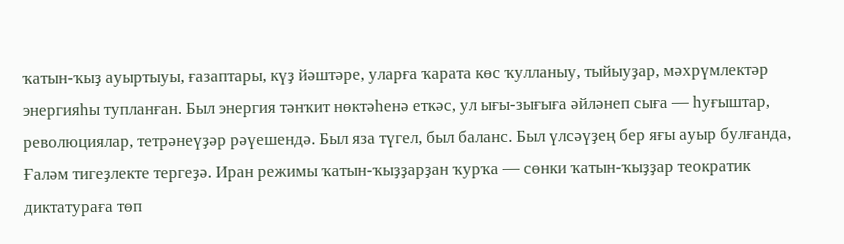ҡатын-ҡыҙ ауыртыуы, ғазаптары, күҙ йәштәре, уларға ҡарата көс ҡулланыу, тыйыуҙар, мәхрүмлектәр энергияһы тупланған. Был энергия тәнҡит нөктәһенә еткәс, ул ығы-зығыға әйләнеп сыға — һуғыштар, революциялар, тетрәнеүҙәр рәүешендә. Был яза түгел, был баланс. Был үлсәүҙең бер яғы ауыр булғанда, Ғаләм тигеҙлекте тергеҙә. Иран режимы ҡатын-ҡыҙҙарҙан ҡурҡа — сөнки ҡатын-ҡыҙҙар теократик диктатураға төп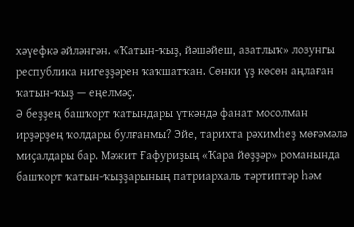хәүефкә әйләнгән. «Ҡатын-ҡыҙ, йәшәйеш, азатлыҡ» лозунгы республика нигеҙҙәрен ҡаҡшатҡан. Сөнки үҙ көсөн аңлаған ҡатын-ҡыҙ — еңелмәҫ.
Ә беҙҙең башҡорт ҡатындары үткәндә фанат мосолман ирҙәрҙең ҡолдары булғанмы? Эйе, тарихта рәхимһеҙ мөғәмәлә миҫалдары бар. Мәжит Ғафуриҙың «Ҡара йөҙҙәр» романында башҡорт ҡатын-ҡыҙҙарының патриархаль тәртиптәр һәм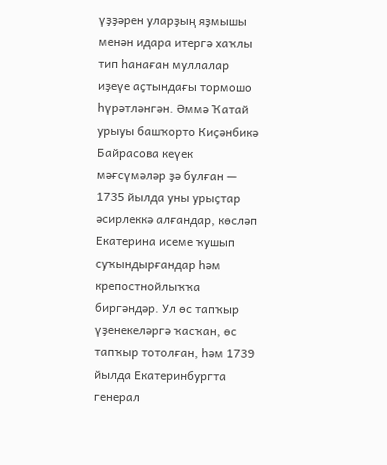үҙҙәрен уларҙың яҙмышы менән идара итергә хаҡлы тип һанаған муллалар иҙеүе аҫтындағы тормошо һүрәтләнгән. Әммә Ҡатай урыуы башҡорто Киҫәнбикә Байрасова кеүек мәғсүмәләр ҙә булған — 1735 йылда уны урыҫтар әсирлеккә алғандар, көсләп Екатерина исеме ҡушып суҡындырғандар һәм крепостнойлыҡҡа биргәндәр. Ул өс тапҡыр үҙенекеләргә ҡасҡан, өс тапҡыр тотолған, һәм 1739 йылда Екатеринбургта генерал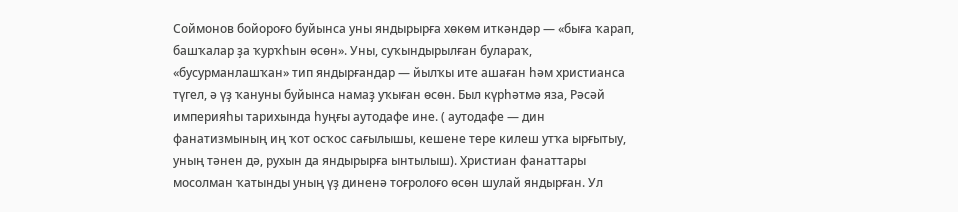Соймонов бойороғо буйынса уны яндырырға хөкөм иткәндәр — «быға ҡарап, башҡалар ҙа ҡурҡһын өсөн». Уны, суҡындырылған булараҡ, «бусурманлашҡан» тип яндырғандар — йылҡы ите ашаған һәм христианса түгел, ә үҙ ҡануны буйынса намаҙ уҡыған өсөн. Был күрһәтмә яза, Рәсәй империяһы тарихында һуңғы аутодафе ине. ( аутодафе — дин фанатизмының иң ҡот осҡос сағылышы, кешене тере килеш утҡа ырғытыу, уның тәнен дә, рухын да яндырырға ынтылыш). Христиан фанаттары мосолман ҡатынды уның үҙ диненә тоғролоғо өсөн шулай яндырған. Ул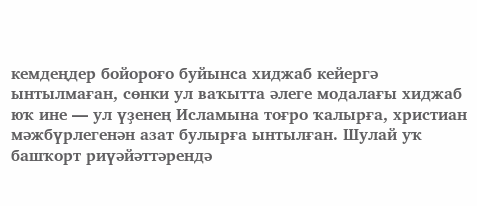кемдеңдер бойороғо буйынса хиджаб кейергә ынтылмаған, сөнки ул ваҡытта әлеге модалағы хиджаб юҡ ине — ул үҙенең Исламына тоғро ҡалырға, христиан мәжбүрлегенән азат булырға ынтылған. Шулай уҡ башҡорт риүәйәттәрендә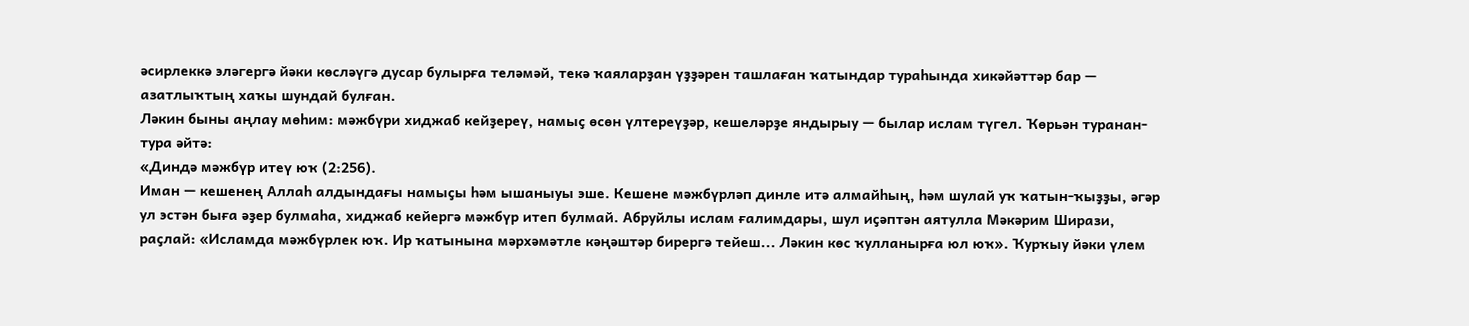әсирлеккә эләгергә йәки көсләүгә дусар булырға теләмәй, текә ҡаяларҙан үҙҙәрен ташлаған ҡатындар тураһында хикәйәттәр бар — азатлыҡтың хаҡы шундай булған.
Ләкин быны аңлау мөһим: мәжбүри хиджаб кейҙереү, намыҫ өсөн үлтереүҙәр, кешеләрҙе яндырыу — былар ислам түгел. Ҡөрьән туранан-тура әйтә:
«Диндә мәжбүр итеү юҡ (2:256).
Иман — кешенең Аллаһ алдындағы намыҫы һәм ышаныуы эше. Кешене мәжбүрләп динле итә алмайһың, һәм шулай уҡ ҡатын-ҡыҙҙы, әгәр ул эстән быға әҙер булмаһа, хиджаб кейергә мәжбүр итеп булмай. Абруйлы ислам ғалимдары, шул иҫәптән аятулла Мәкәрим Ширази, раҫлай: «Исламда мәжбүрлек юҡ. Ир ҡатынына мәрхәмәтле кәңәштәр бирергә тейеш... Ләкин көс ҡулланырға юл юҡ». Ҡурҡыу йәки үлем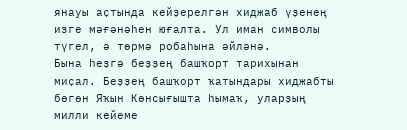янауы аҫтында кейҙерелгән хиджаб үҙенең изге мәғәнәһен юғалта. Ул иман символы түгел, ә төрмә робаһына әйләнә.
Бына һеҙгә беҙҙең башҡорт тарихынан миҫал. Беҙҙең башҡорт ҡатындары хиджабты бөгөн Яҡын Көнсығышта һымаҡ, уларҙың милли кейеме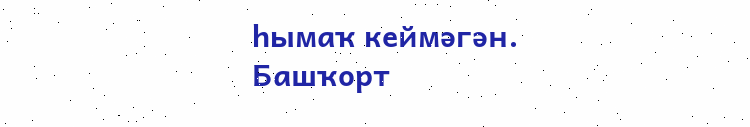һымаҡ кеймәгән. Башҡорт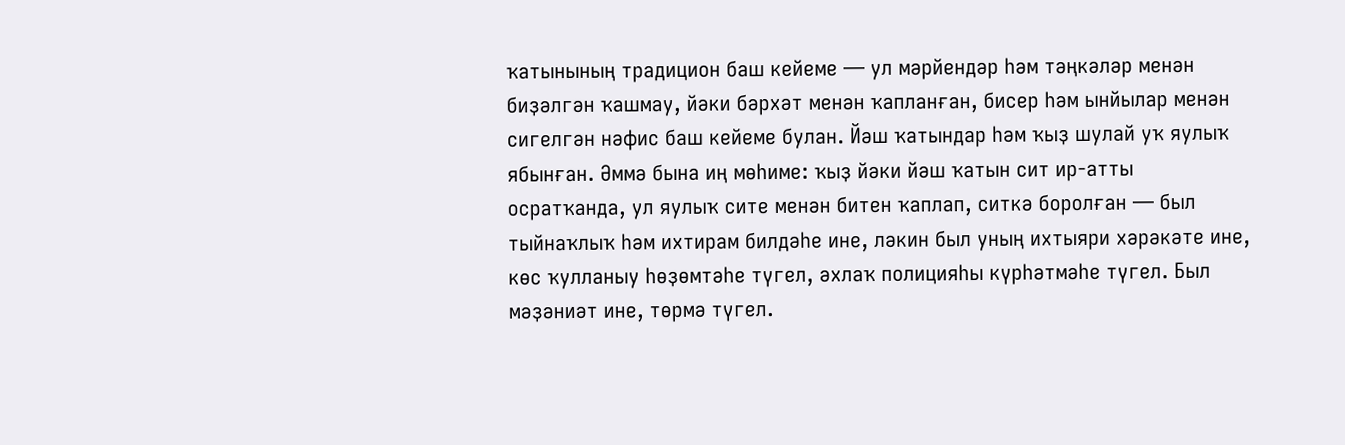ҡатынының традицион баш кейеме — ул мәрйендәр һәм тәңкәләр менән биҙәлгән ҡашмау, йәки бәрхәт менән ҡапланған, бисер һәм ынйылар менән сигелгән нәфис баш кейеме булан. Йәш ҡатындар һәм ҡыҙ шулай уҡ яулыҡ ябынған. Әммә бына иң мөһиме: ҡыҙ йәки йәш ҡатын сит ир-атты осратҡанда, ул яулыҡ сите менән битен ҡаплап, ситкә боролған — был тыйнаҡлыҡ һәм ихтирам билдәһе ине, ләкин был уның ихтыяри хәрәкәте ине, көс ҡулланыу һөҙөмтәһе түгел, әхлаҡ полицияһы күрһәтмәһе түгел. Был мәҙәниәт ине, төрмә түгел.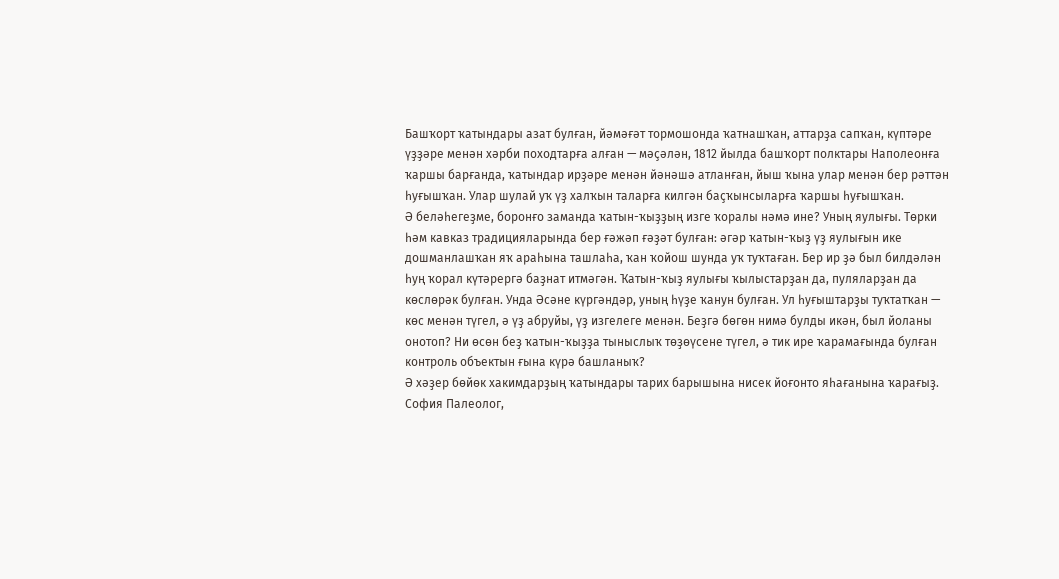Башҡорт ҡатындары азат булған, йәмәғәт тормошонда ҡатнашҡан, аттарҙа сапҡан, күптәре үҙҙәре менән хәрби походтарға алған — мәҫәлән, 1812 йылда башҡорт полктары Наполеонға ҡаршы барғанда, ҡатындар ирҙәре менән йәнәшә атланған, йыш ҡына улар менән бер рәттән һуғышҡан. Улар шулай уҡ үҙ халҡын таларға килгән баҫҡынсыларға ҡаршы һуғышҡан.
Ә беләһегеҙме, боронғо заманда ҡатын-ҡыҙҙың изге ҡоралы нәмә ине? Уның яулығы. Төрки һәм кавказ традицияларында бер ғәжәп ғәҙәт булған: әгәр ҡатын-ҡыҙ үҙ яулығын ике дошманлашҡан яҡ араһына ташлаһа, ҡан ҡойош шунда уҡ туҡтаған. Бер ир ҙә был билдәлән һуң ҡорал күтәрергә баҙнат итмәгән. Ҡатын-ҡыҙ яулығы ҡылыстарҙан да, пуляларҙан да көслөрәк булған. Унда Әсәне күргәндәр, уның һүҙе ҡанун булған. Ул һуғыштарҙы туҡтатҡан — көс менән түгел, ә үҙ абруйы, үҙ изгелеге менән. Беҙгә бөгөн нимә булды икән, был йоланы онотоп? Ни өсөн беҙ ҡатын-ҡыҙҙа тыныслыҡ төҙөүсене түгел, ә тик ире ҡарамағында булған контроль объектын ғына күрә башланыҡ?
Ә хәҙер бөйөк хакимдарҙың ҡатындары тарих барышына нисек йоғонто яһағанына ҡарағыҙ. София Палеолог,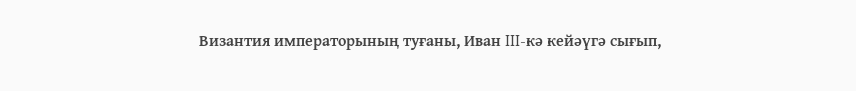Византия императорының туғаны, Иван III-кә кейәүгә сығып,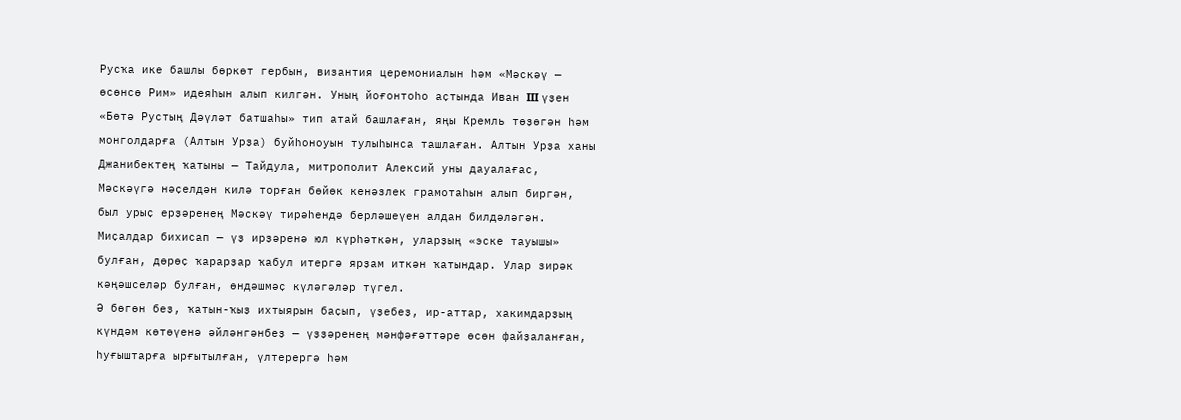Русҡа ике башлы бөркөт гербын, византия церемониалын һәм «Мәскәү — өсөнсө Рим» идеяһын алып килгән. Уның йоғонтоһо аҫтында Иван III үҙен «Бөтә Рустың Дәүләт батшаһы» тип атай башлаған, яңы Кремль төҙөгән һәм монголдарға (Алтын Урҙа) буйһоноуын тулыһынса ташлаған. Алтын Урҙа ханы Джанибектең ҡатыны — Тайдула, митрополит Алексий уны дауалағас, Мәскәүгә нәҫелдән килә торған бөйөк кенәзлек грамотаһын алып биргән, был урыҫ ерҙәренең Мәскәү тирәһендә берләшеүен алдан билдәләгән. Миҫалдар бихисап — үҙ ирҙәренә юл күрһәткән, уларҙың «эске тауышы» булған, дөрөҫ ҡарарҙар ҡабул итергә ярҙам иткән ҡатындар. Улар зирәк кәңәшселәр булған, өндәшмәҫ күләгәләр түгел.
Ә бөгөн беҙ, ҡатын-ҡыҙ ихтыярын баҫып, үҙебеҙ, ир-аттар, хакимдарҙың күндәм көтөүенә әйләнгәнбеҙ — үҙҙәренең мәнфәғәттәре өсөн файҙаланған, һуғыштарға ырғытылған, үлтерергә һәм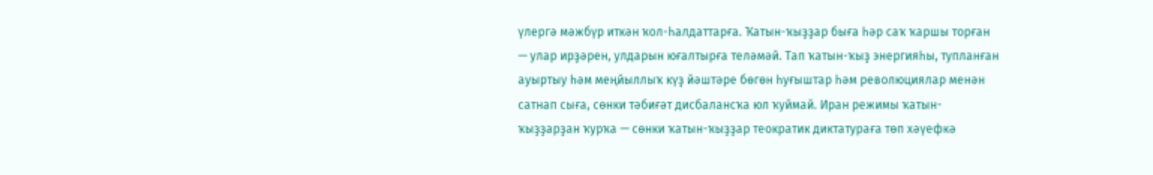үлергә мәжбүр иткән ҡол-һалдаттарға. Ҡатын-ҡыҙҙар быға һәр саҡ ҡаршы торған — улар ирҙәрен, улдарын юғалтырға теләмәй. Тап ҡатын-ҡыҙ энергияһы, тупланған ауыртыу һәм меңйыллыҡ күҙ йәштәре бөгөн һуғыштар һәм революциялар менән сатнап сыға, сөнки тәбиғәт дисбалансҡа юл ҡуймай. Иран режимы ҡатын-ҡыҙҙарҙан ҡурҡа — сөнки ҡатын-ҡыҙҙар теократик диктатураға төп хәүефкә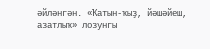әйләнгән. «Ҡатын-ҡыҙ, йәшәйеш, азатлыҡ» лозунгы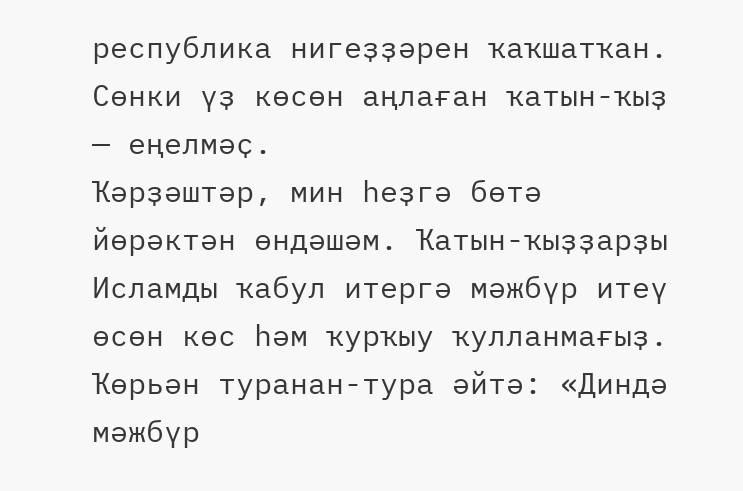республика нигеҙҙәрен ҡаҡшатҡан. Сөнки үҙ көсөн аңлаған ҡатын-ҡыҙ — еңелмәҫ.
Ҡәрҙәштәр, мин һеҙгә бөтә йөрәктән өндәшәм. Ҡатын-ҡыҙҙарҙы Исламды ҡабул итергә мәжбүр итеү өсөн көс һәм ҡурҡыу ҡулланмағыҙ. Ҡөрьән туранан-тура әйтә: «Диндә мәжбүр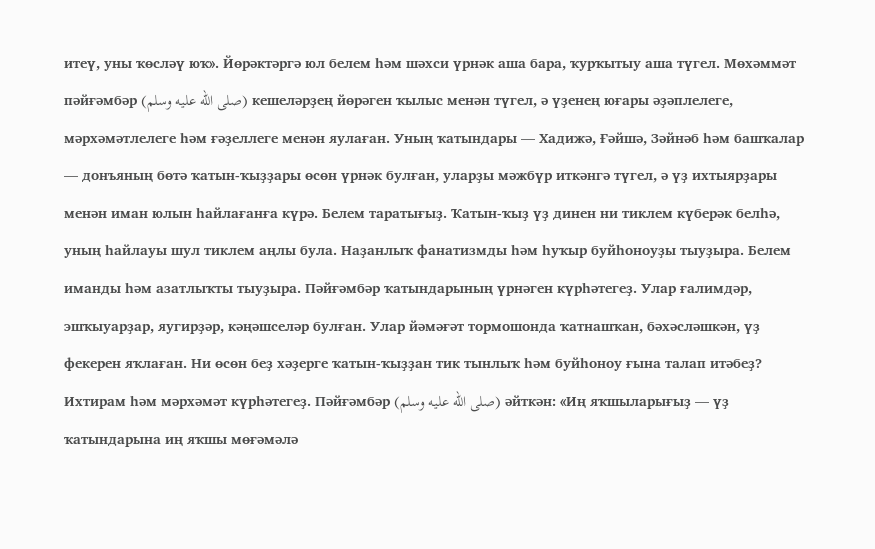итеү, уны ҡөсләү юҡ». Йөрәктәргә юл белем һәм шәхси үрнәк аша бара, ҡурҡытыу аша түгел. Мөхәммәт пәйғәмбәр (صلى الله عليه وسلم) кешеләрҙең йөрәген ҡылыс менән түгел, ә үҙенең юғары әҙәплелеге, мәрхәмәтлелеге һәм ғәҙеллеге менән яулаған. Уның ҡатындары — Хадижә, Ғәйшә, Зәйнәб һәм башҡалар — донъяның бөтә ҡатын-ҡыҙҙары өсөн үрнәк булған, уларҙы мәжбүр иткәнгә түгел, ә үҙ ихтыярҙары менән иман юлын һайлағанға күрә. Белем таратығыҙ. Ҡатын-ҡыҙ үҙ динен ни тиклем күберәк белһә, уның һайлауы шул тиклем аңлы була. Наҙанлыҡ фанатизмды һәм һуҡыр буйһоноуҙы тыуҙыра. Белем иманды һәм азатлыҡты тыуҙыра. Пәйғәмбәр ҡатындарының үрнәген күрһәтегеҙ. Улар ғалимдәр, эшҡыуарҙар, яугирҙәр, кәңәшселәр булған. Улар йәмәғәт тормошонда ҡатнашҡан, бәхәсләшкән, үҙ фекерен яҡлаған. Ни өсөн беҙ хәҙерге ҡатын-ҡыҙҙан тик тынлыҡ һәм буйһоноу ғына талап итәбеҙ? Ихтирам һәм мәрхәмәт күрһәтегеҙ. Пәйғәмбәр (صلى الله عليه وسلم) әйткән: «Иң яҡшыларығыҙ — үҙ ҡатындарына иң яҡшы мөғәмәлә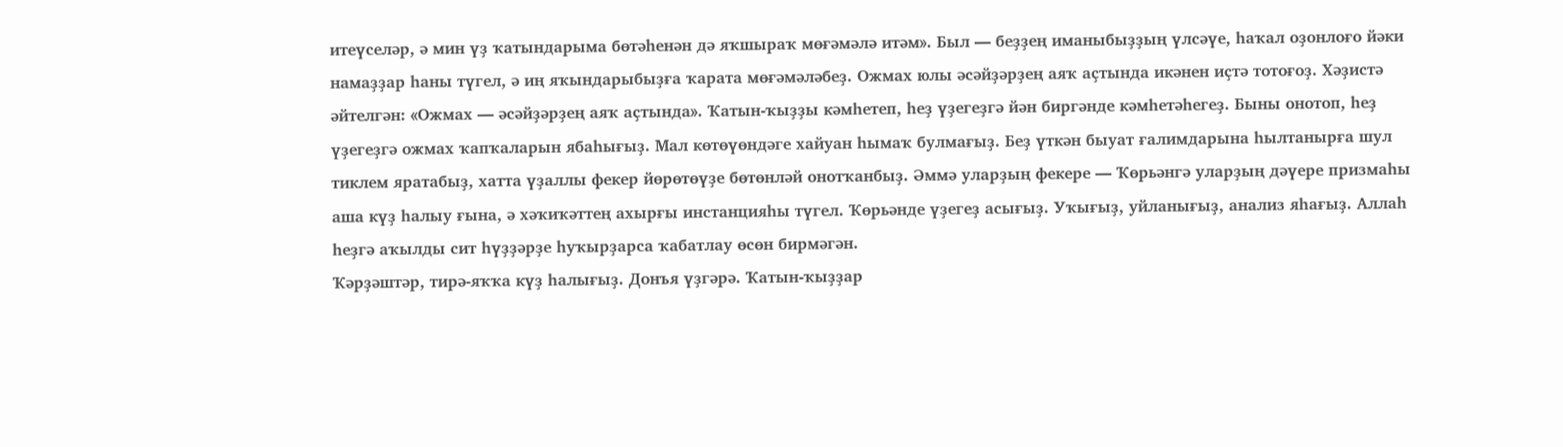итеүселәр, ә мин үҙ ҡатындарыма бөтәһенән дә яҡшыраҡ мөғәмәлә итәм». Был — беҙҙең иманыбыҙҙың үлсәүе, һаҡал оҙонлоғо йәки намаҙҙар һаны түгел, ә иң яҡындарыбыҙға ҡарата мөғәмәләбеҙ. Ожмах юлы әсәйҙәрҙең аяҡ аҫтында икәнен иҫтә тотоғоҙ. Хәҙистә әйтелгән: «Ожмах — әсәйҙәрҙең аяҡ аҫтында». Ҡатын-ҡыҙҙы кәмһетеп, һеҙ үҙегеҙгә йән биргәнде кәмһетәһегеҙ. Быны онотоп, һеҙ үҙегеҙгә ожмах ҡапҡаларын ябаһығыҙ. Мал көтөүөндәге хайуан һымаҡ булмағыҙ. Беҙ үткән быуат ғалимдарына һылтанырға шул тиклем яратабыҙ, хатта үҙаллы фекер йөрөтөүҙе бөтөнләй онотҡанбыҙ. Әммә уларҙың фекере — Ҡөрьәнгә уларҙың дәүере призмаһы аша күҙ һалыу ғына, ә хәҡиҡәттең ахырғы инстанцияһы түгел. Ҡөрьәнде үҙегеҙ асығыҙ. Уҡығыҙ, уйланығыҙ, анализ яһағыҙ. Аллаһ һеҙгә аҡылды сит һүҙҙәрҙе һуҡырҙарса ҡабатлау өсөн бирмәгән.
Ҡәрҙәштәр, тирә-яҡҡа күҙ һалығыҙ. Донъя үҙгәрә. Ҡатын-ҡыҙҙар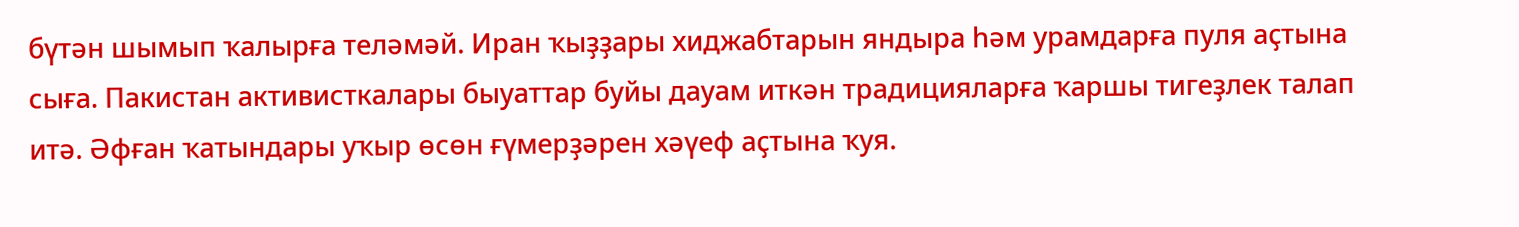бүтән шымып ҡалырға теләмәй. Иран ҡыҙҙары хиджабтарын яндыра һәм урамдарға пуля аҫтына сыға. Пакистан активисткалары быуаттар буйы дауам иткән традицияларға ҡаршы тигеҙлек талап итә. Әфған ҡатындары уҡыр өсөн ғүмерҙәрен хәүеф аҫтына ҡуя.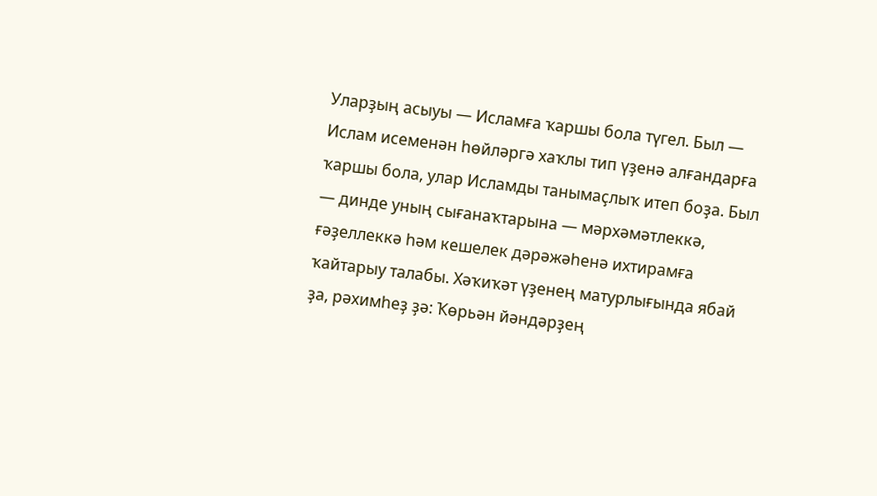Уларҙың асыуы — Исламға ҡаршы бола түгел. Был — Ислам исеменән һөйләргә хаҡлы тип үҙенә алғандарға ҡаршы бола, улар Исламды танымаҫлыҡ итеп боҙа. Был — динде уның сығанаҡтарына — мәрхәмәтлеккә, ғәҙеллеккә һәм кешелек дәрәжәһенә ихтирамға ҡайтарыу талабы. Хәҡиҡәт үҙенең матурлығында ябай ҙа, рәхимһеҙ ҙә: Ҡөрьән йәндәрҙең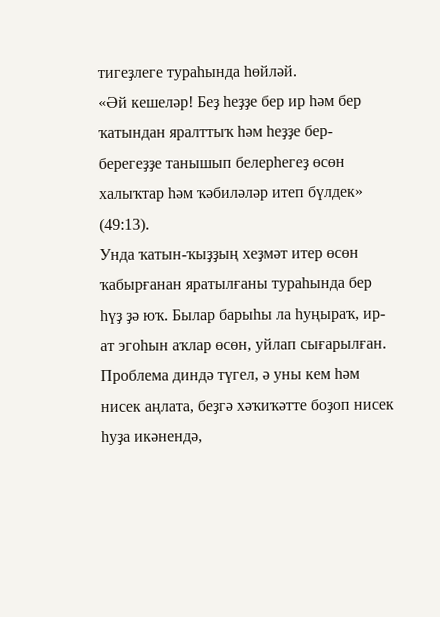тигеҙлеге тураһында һөйләй.
«Әй кешеләр! Беҙ һеҙҙе бер ир һәм бер ҡатындан яралттыҡ һәм һеҙҙе бер-берегеҙҙе танышып белерһегеҙ өсөн халыҡтар һәм ҡәбиләләр итеп бүлдек» (49:13).
Унда ҡатын-ҡыҙҙың хеҙмәт итер өсөн ҡабырғанан яратылғаны тураһында бер һүҙ ҙә юҡ. Былар барыһы ла һуңыраҡ, ир-ат эгоһын аҡлар өсөн, уйлап сығарылған. Проблема диндә түгел, ә уны кем һәм нисек аңлата, беҙгә хәҡиҡәтте боҙоп нисек һуҙа икәнендә,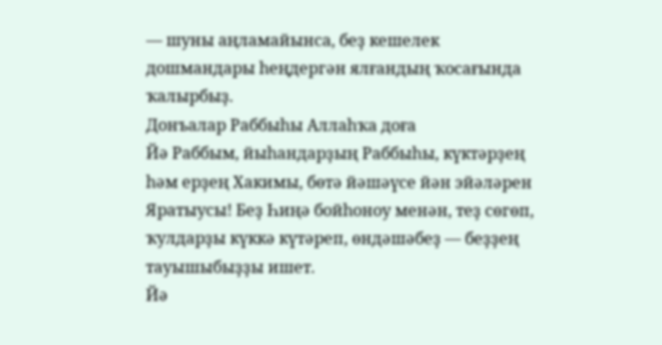— шуны аңламайынса, беҙ кешелек дошмандары һеңдергән ялғандың ҡосағында ҡалырбыҙ.
Донъалар Раббыһы Аллаһҡа доға
Йә Раббым, йыһандарҙың Раббыһы, күктәрҙең һәм ерҙең Хакимы, бөтә йәшәүсе йән эйәләрен Яратыусы! Беҙ Һиңә бойһоноу менән, теҙ сөгөп, ҡулдарҙы күккә күтәреп, өндәшәбеҙ — беҙҙең тауышыбыҙҙы ишет.
Йә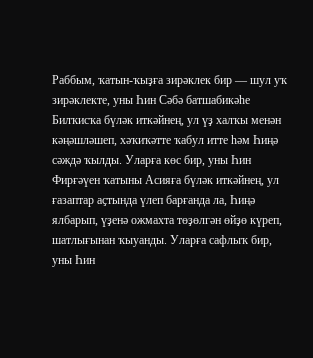Раббым, ҡатын-ҡыҙға зирәклек бир — шул уҡ зирәклекте, уны Һин Сәбә батшабикәһе Билҡисҡа бүләк иткәйнең, ул үҙ халҡы менән кәңәшләшеп, хәҡиҡәтте ҡабул итте һәм Һиңә сәждә ҡылды. Уларға көс бир, уны Һин Фирғәүен ҡатыны Асияға бүләк иткәйнең, ул ғазаптар аҫтында үлеп барғанда ла, Һиңә ялбарып, үҙенә ожмахта төҙөлгән өйҙө күреп, шатлығынан ҡыуанды. Уларға сафлыҡ бир, уны Һин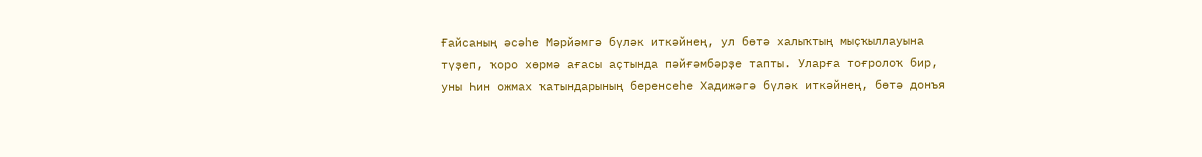Ғайсаның әсәһе Мәрйәмгә бүләк иткәйнең, ул бөтә халыҡтың мыҫҡыллауына түҙеп, ҡоро хөрмә ағасы аҫтында пәйғәмбәрҙе тапты. Уларға тоғролоҡ бир, уны Һин ожмах ҡатындарының беренсеһе Хадижәгә бүләк иткәйнең, бөтә донъя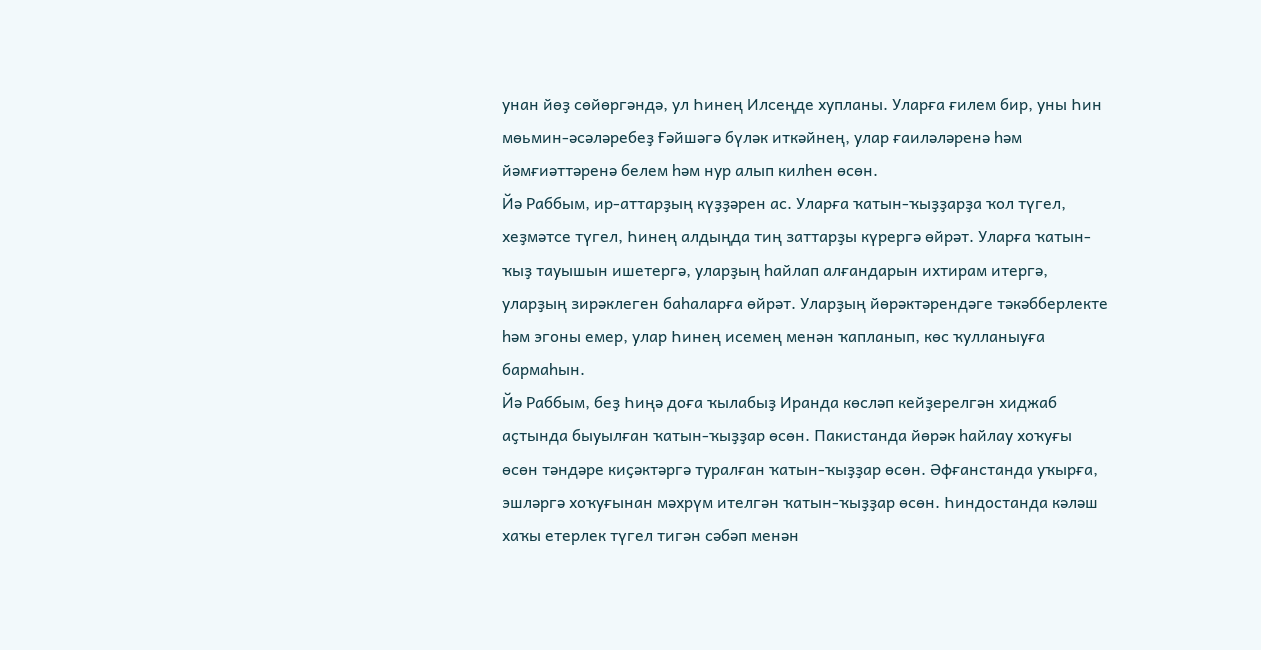унан йөҙ сөйөргәндә, ул Һинең Илсеңде хупланы. Уларға ғилем бир, уны Һин мөьмин-әсәләребеҙ Ғәйшәгә бүләк иткәйнең, улар ғаиләләренә һәм йәмғиәттәренә белем һәм нур алып килһен өсөн.
Йә Раббым, ир-аттарҙың күҙҙәрен ас. Уларға ҡатын-ҡыҙҙарҙа ҡол түгел, хеҙмәтсе түгел, Һинең алдыңда тиң заттарҙы күрергә өйрәт. Уларға ҡатын-ҡыҙ тауышын ишетергә, уларҙың һайлап алғандарын ихтирам итергә, уларҙың зирәклеген баһаларға өйрәт. Уларҙың йөрәктәрендәге тәкәбберлекте һәм эгоны емер, улар Һинең исемең менән ҡапланып, көс ҡулланыуға бармаһын.
Йә Раббым, беҙ Һиңә доға ҡылабыҙ Иранда көсләп кейҙерелгән хиджаб аҫтында быуылған ҡатын-ҡыҙҙар өсөн. Пакистанда йөрәк һайлау хоҡуғы өсөн тәндәре киҫәктәргә туралған ҡатын-ҡыҙҙар өсөн. Әфғанстанда уҡырға, эшләргә хоҡуғынан мәхрүм ителгән ҡатын-ҡыҙҙар өсөн. Һиндостанда кәләш хаҡы етерлек түгел тигән сәбәп менән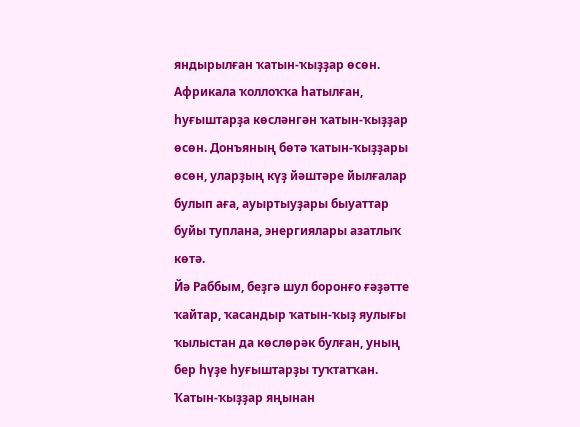яндырылған ҡатын-ҡыҙҙар өсөн. Африкала ҡоллоҡҡа һатылған, һуғыштарҙа көсләнгән ҡатын-ҡыҙҙар өсөн. Донъяның бөтә ҡатын-ҡыҙҙары өсөн, уларҙың күҙ йәштәре йылғалар булып аға, ауыртыуҙары быуаттар буйы туплана, энергиялары азатлыҡ көтә.
Йә Раббым, беҙгә шул боронғо ғәҙәтте ҡайтар, ҡасандыр ҡатын-ҡыҙ яулығы ҡылыстан да көслөрәк булған, уның бер һүҙе һуғыштарҙы туҡтатҡан. Ҡатын-ҡыҙҙар яңынан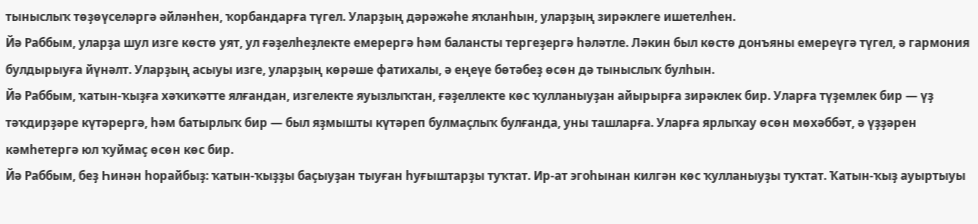тыныслыҡ төҙөүселәргә әйләнһен, ҡорбандарға түгел. Уларҙың дәрәжәһе яҡланһын, уларҙың зирәклеге ишетелһен.
Йә Раббым, уларҙа шул изге көстө уят, ул ғәҙелһеҙлекте емерергә һәм балансты тергеҙергә һәләтле. Ләкин был көстө донъяны емереүгә түгел, ә гармония булдырыуға йүнәлт. Уларҙың асыуы изге, уларҙың көрәше фатихалы, ә еңеүе бөтәбеҙ өсөн дә тыныслыҡ булһын.
Йә Раббым, ҡатын-ҡыҙға хәҡиҡәтте ялғандан, изгелекте яуызлыҡтан, ғәҙеллекте көс ҡулланыуҙан айырырға зирәклек бир. Уларға түҙемлек бир — үҙ тәҡдирҙәре күтәрергә, һәм батырлыҡ бир — был яҙмышты күтәреп булмаҫлыҡ булғанда, уны ташларға. Уларға ярлыҡау өсөн мөхәббәт, ә үҙҙәрен кәмһетергә юл ҡуймаҫ өсөн көс бир.
Йә Раббым, беҙ Һинән һорайбыҙ: ҡатын-ҡыҙҙы баҫыуҙан тыуған һуғыштарҙы туҡтат. Ир-ат эгоһынан килгән көс ҡулланыуҙы туҡтат. Ҡатын-ҡыҙ ауыртыуы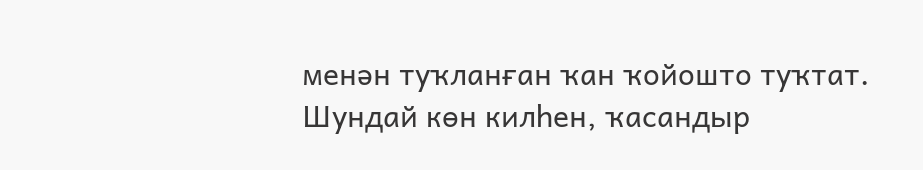менән туҡланған ҡан ҡойошто туҡтат. Шундай көн килһен, ҡасандыр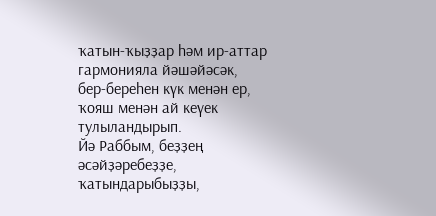ҡатын-ҡыҙҙар һәм ир-аттар гармонияла йәшәйәсәк, бер-береһен күк менән ер, ҡояш менән ай кеүек тулыландырып.
Йә Раббым, беҙҙең әсәйҙәребеҙҙе, ҡатындарыбыҙҙы,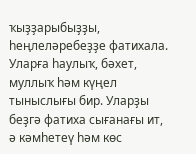ҡыҙҙарыбыҙҙы, һеңлеләребеҙҙе фатихала. Уларға һаулыҡ, бәхет, муллыҡ һәм күңел тыныслығы бир. Уларҙы беҙгә фатиха сығанағы ит, ә кәмһетеү һәм көс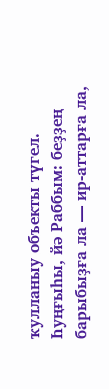ҡулланыу объекты түгел.
Һуңғыһы, йә Раббым: беҙҙең барыбыҙға ла — ир-аттарға ла,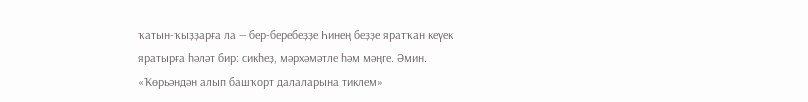ҡатын-ҡыҙҙарға ла — бер-беребеҙҙе Һинең беҙҙе яратҡан кеүек яратырға һәләт бир: сикһеҙ, мәрхәмәтле һәм мәңге. Әмин.
«Ҡөрьәндән алып башҡорт далаларына тиклем»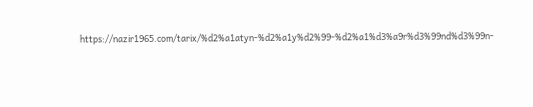https://nazir1965.com/tarix/%d2%a1atyn-%d2%a1y%d2%99-%d2%a1%d3%a9r%d3%99nd%d3%99n-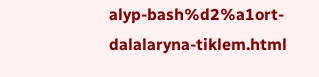alyp-bash%d2%a1ort-dalalaryna-tiklem.html